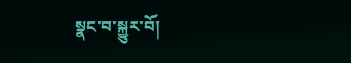སྣང་བ་སྐྱུར་བོ།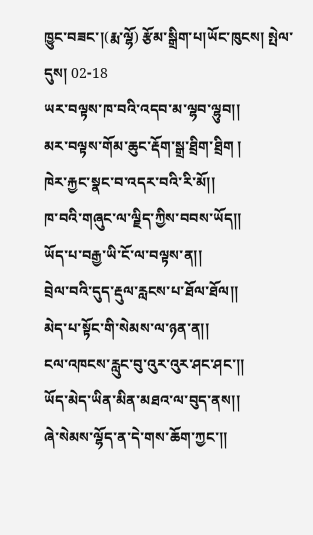ཁྱུང་བཟང་།(རྨ་ལྷོ) རྩོམ་སྒྲིག་པ།ཡོང་ཁུངས། སྤེལ་དུས། 02-18
ཡར་བལྟས་ཁ་བའི་འདབ་མ་ལྷབ་ལྷུབ།།
མར་བལྟས་གོམ་ཆུང་རྡོག་སྒྲ་ཐྲིག་ཐྲིག །
ཁེར་རྐྱང་སྣང་བ་འདར་བའི་རི་མོ།།
ཁ་བའི་གཞུང་ལ་ལྗིད་ཀྱིས་བབས་ཡོད།།
ཡོད་པ་བརྒྱ་ཡི་ངོ་ལ་བལྟས་ན།།
བྲེལ་བའི་དུད་རྡུལ་རླངས་པ་ཐོལ་ཐོལ།།
མེད་པ་སྟོང་གི་སེམས་ལ་ཉན་ན།།
ངལ་འཁངས་རླུང་བུ་འུར་འུར་ཤང་ཤང་།།
ཡོད་མེད་ཡིན་མིན་མཐའ་ལ་བུད་ནས།།
ཞེ་སེམས་ལྷོད་ན་དེ་གས་ཆོག་ཀྱང་།།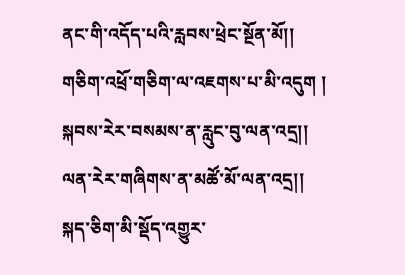ནང་གི་འདོད་པའི་རླབས་ཕྲེང་སྔོན་མོ།།
གཅིག་འཕྲོ་གཅིག་ལ་འཇགས་པ་མི་འདུག །
སྐབས་རེར་བསམས་ན་རླུང་བུ་ལན་འདྲ།།
ལན་རེར་གཞིགས་ན་མཚོ་མོ་ལན་འདྲ།།
སྐད་ཅིག་མི་སྡོད་འགྱུར་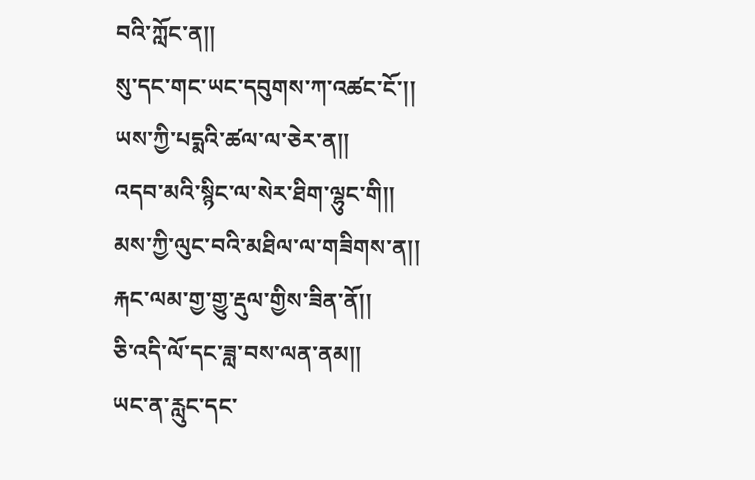བའི་ཀློང་ན།།
སུ་དང་གང་ཡང་དབུགས་ཀ་འཚང་ངོ་།།
ཡས་ཀྱི་པདྨའི་ཚལ་ལ་ཅེར་ན།།
འདབ་མའི་སྙིང་ལ་སེར་ཐིག་ལྷུང་གི།།
མས་ཀྱི་ལུང་བའི་མཐིལ་ལ་གཟིགས་ན།།
རྐང་ལམ་གྱ་གྱུ་རྡུལ་གྱིས་ཟིན་ནོ།།
ཅི་འདི་ལོ་དང་ཟླ་བས་ལན་ནམ།།
ཡང་ན་རླུང་དང་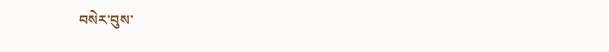བསེར་བུས་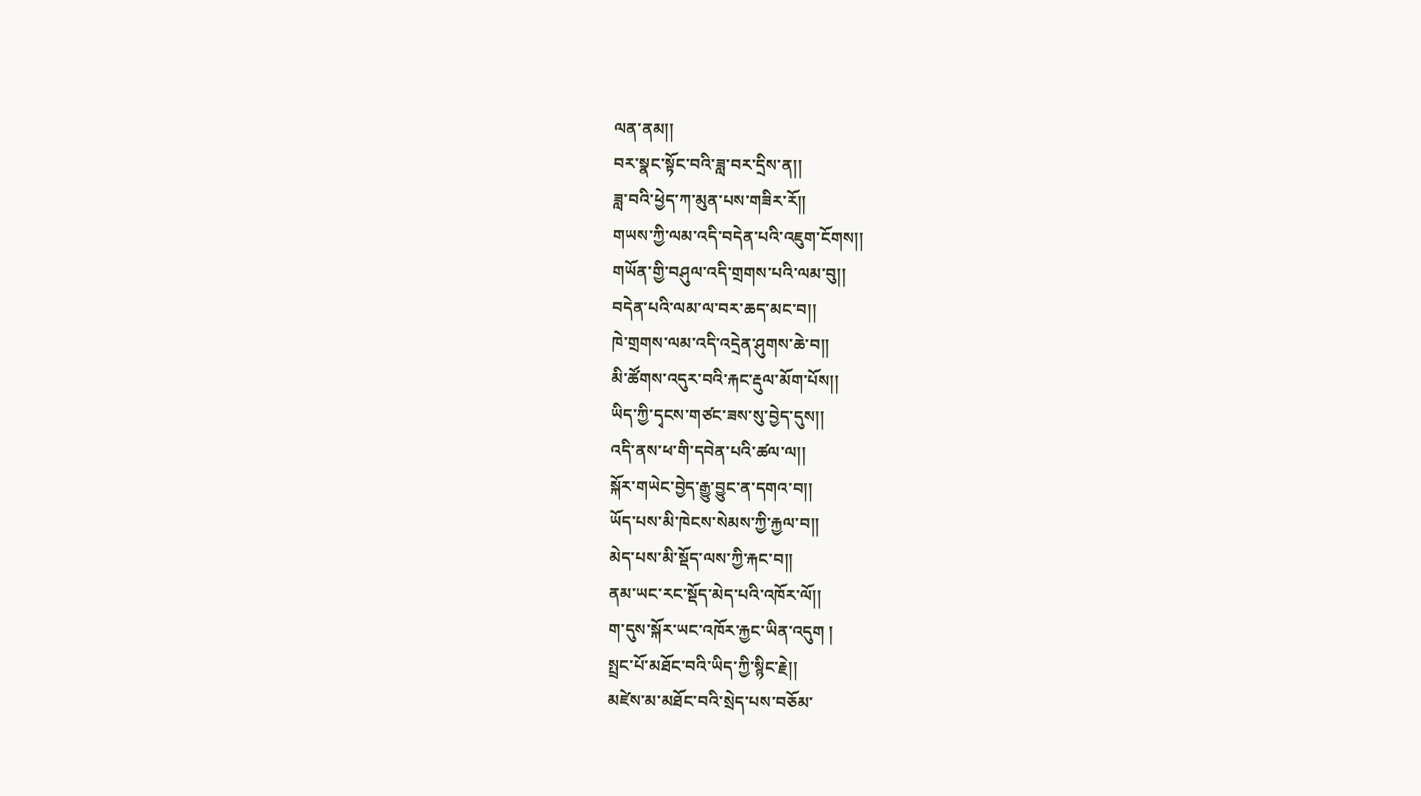ལན་ནམ།།
བར་སྣང་སྟོང་བའི་ཟླ་བར་དྲིས་ན།།
ཟླ་བའི་ཕྱེད་ཀ་མུན་པས་གཟིར་རོ།།
གཡས་ཀྱི་ལམ་འདི་བདེན་པའི་འཇུག་ངོགས།།
གཡོན་གྱི་བཤུལ་འདི་གྲགས་པའི་ལམ་བུ།།
བདེན་པའི་ལམ་ལ་བར་ཆད་མང་བ།།
ཁེ་གྲགས་ལམ་འདི་འདྲེན་ཤུགས་ཆེ་བ།།
མི་ཚོགས་འདུར་བའི་རྐང་རྡུལ་མོག་པོས།།
ཡིད་ཀྱི་དྭངས་གཙང་ཟས་སུ་བྱེད་དུས།།
འདི་ནས་ཕ་གི་དབེན་པའི་ཚལ་ལ།།
སྐོར་གཡེང་བྱེད་རྒྱུ་བྱུང་ན་དགའ་བ།།
ཡོད་པས་མི་ཁེངས་སེམས་ཀྱི་རྐྱལ་བ།།
མེད་པས་མི་སྡོད་ལས་ཀྱི་རྐང་བ།།
ནམ་ཡང་རང་སྡོད་མེད་པའི་འཁོར་ལོ།།
ག་དུས་སྐོར་ཡང་འཁོར་རྐྱང་ཡིན་འདུག །
སྤྲང་པོ་མཐོང་བའི་ཡིད་ཀྱི་སྙིང་རྗེ།།
མཛེས་མ་མཐོང་བའི་སྲེད་པས་བཅོམ་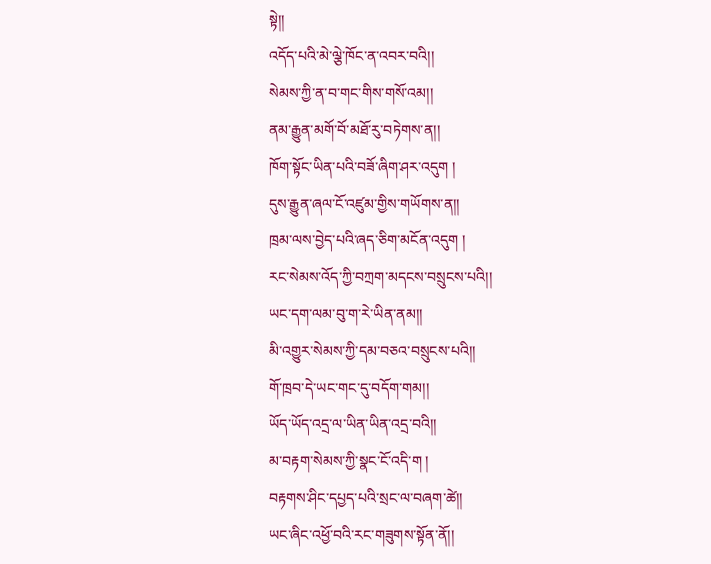སྟེ།།
འདོད་པའི་མེ་ལྕེ་ཁོང་ན་འབར་བའི།།
སེམས་ཀྱི་ན་བ་གང་གིས་གསོ་འམ།།
ནམ་རྒྱུན་མགོ་བོ་མཐོ་རུ་བཏེགས་ན།།
ཁོག་སྟོང་ཡིན་པའི་བཟོ་ཞིག་ཤར་འདུག །
དུས་རྒྱུན་ཞལ་ངོ་འཛུམ་གྱིས་གཡོགས་ན།།
ཁྲམ་ལས་བྱེད་པའི་ཞད་ཅིག་མངོན་འདུག །
རང་སེམས་འོད་ཀྱི་བཀྲག་མདངས་བསྲུངས་པའི།།
ཡང་དག་ལམ་བུ་ག་རེ་ཡིན་ནམ།།
མི་འགྱུར་སེམས་ཀྱི་དམ་བཅའ་བསྲུངས་པའི།།
གོ་ཁྲབ་དེ་ཡང་གང་དུ་བདོག་གམ།།
ཡོད་ཡོད་འདྲ་ལ་ཡིན་ཡིན་འདྲ་བའི།།
མ་བརྟག་སེམས་ཀྱི་སྣང་ངོ་འདི་ག །
བརྟགས་ཤིང་དཔྱད་པའི་སྲང་ལ་བཞག་ཚེ།།
ཡང་ཞིང་འཕྱོ་བའི་རང་གཟུགས་སྟོན་ནོ།།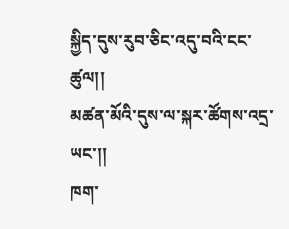སྐྱིད་དུས་རུབ་ཅིང་འདུ་བའི་ངང་ཚུལ།།
མཚན་མོའི་དུས་ལ་སྐར་ཚོགས་འདྲ་ཡང་།།
ཁག་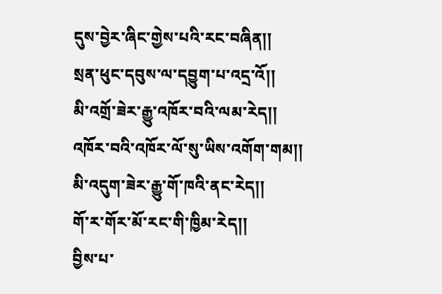དུས་བྱེར་ཞིང་གྱེས་པའི་རང་བཞིན།།
སྲན་ཕུང་དབུས་ལ་དབྱུག་པ་འདྲ་འོ།།
མི་འགྲོ་ཟེར་རྒྱུ་འཁོར་བའི་ལམ་རེད།།
འཁོར་བའི་འཁོར་ལོ་སུ་ཡིས་འགོག་གམ།།
མི་འདུག་ཟེར་རྒྱུ་གོ་ཁའི་ནང་རེད།།
གོ་ར་གོར་མོ་རང་གི་ཁྱིམ་རེད།།
བྱིས་པ་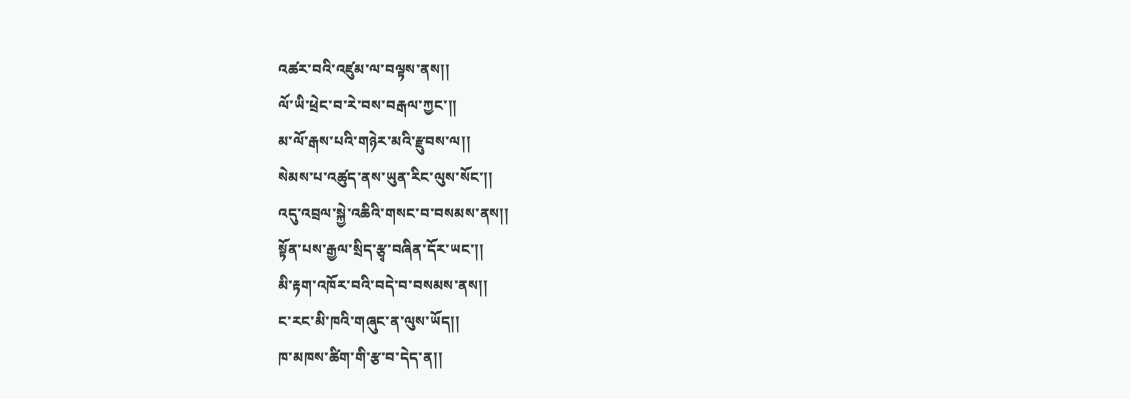འཚར་བའི་འཛུམ་ལ་བལྟས་ནས།།
ལོ་ཡི་ཕྲེང་བ་རེ་བས་བརྒལ་ཀྱང་།།
མ་ལོ་རྒས་པའི་གཉེར་མའི་རྫུབས་ལ།།
སེམས་པ་འཚུད་ནས་ཡུན་རིང་ལུས་སོང་།།
འདུ་འབྲལ་སྐྱེ་འཆིའི་གསང་བ་བསམས་ནས།།
སྟོན་པས་རྒྱལ་སྲིད་རྩྭ་བཞིན་དོར་ཡང་།།
མི་རྟག་འཁོར་བའི་བདེ་བ་བསམས་ནས།།
ང་རང་མི་ཁའི་གཞུང་ན་ལུས་ཡོད།།
ཁ་མཁས་ཚིག་གི་རྩ་བ་དེད་ན།།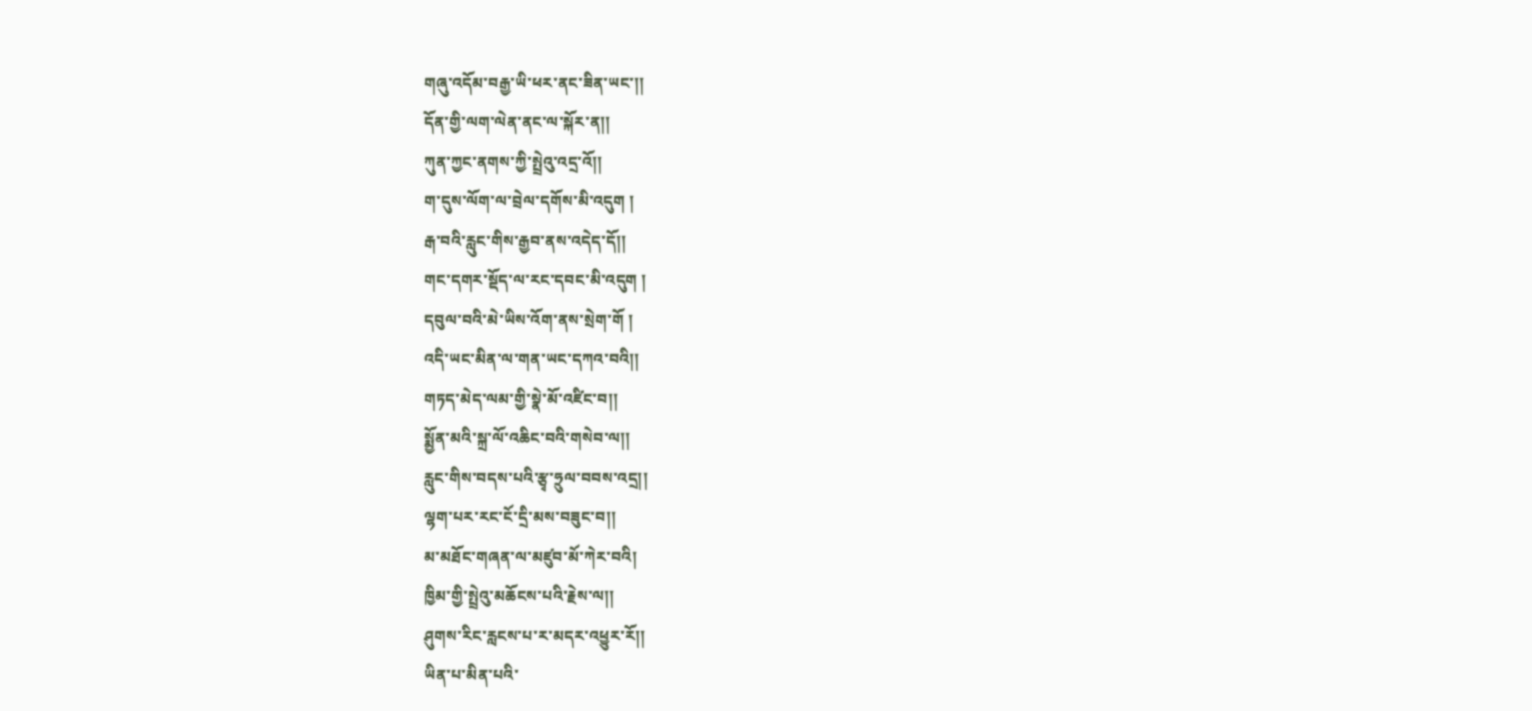གཞུ་འདོམ་བརྒྱ་ཡི་ཕར་ནང་ཟིན་ཡང་།།
དོན་གྱི་ལག་ལེན་ནང་ལ་སྐོར་ན།།
ཀུན་ཀྱང་ནགས་ཀྱི་སྤྲེའུ་འདྲ་འོ།།
ག་དུས་ལོག་ལ་བྲེལ་དགོས་མི་འདུག །
རྒ་བའི་རླུང་གིས་རྒྱབ་ནས་འདེད་དོ།།
གང་དགར་སྡོད་ལ་རང་དབང་མི་འདུག །
དབུལ་བའི་མེ་ཡིས་འོག་ནས་སྲེག་གོ །
འདི་ཡང་མིན་ལ་གན་ཡང་དཀའ་བའི།།
གཏད་མེད་ལམ་གྱི་སྣེ་མོ་འཛིང་བ།།
སྨྱོན་མའི་སྐྲ་ལོ་འཆིང་བའི་གསེབ་ལ།།
རླུང་གིས་བདས་པའི་རྩྭ་ཧྲུལ་བབས་འདྲ།།
ལྷག་པར་རང་ངོ་དྲི་མས་བཟུང་བ།།
མ་མཐོང་གཞན་ལ་མཛུབ་མོ་ཀེར་བའི།
ཁྱིམ་གྱི་སྤྲེའུ་མཆོངས་པའི་རྗེས་ལ།།
ཤུགས་རིང་རླངས་པ་ར་མདར་འཕྱུར་རོ།།
ཡིན་པ་མིན་པའི་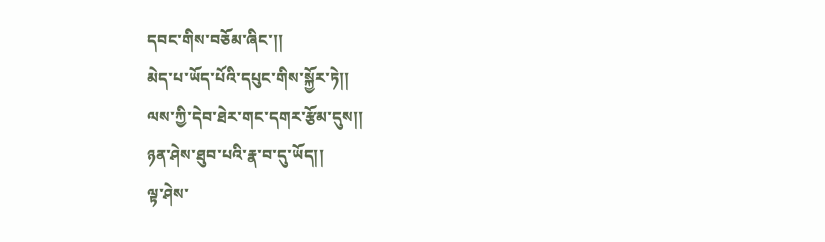དབང་གིས་བཅོམ་ཞིང་།།
མེད་པ་ཡོད་པོའི་དཔུང་གིས་སྐྱོར་ཏེ།།
ལས་ཀྱི་དེབ་ཐེར་གང་དགར་རྩོམ་དུས།།
ཉན་ཤེས་ཐུབ་པའི་རྣ་བ་དུ་ཡོད།།
ལྟ་ཤེས་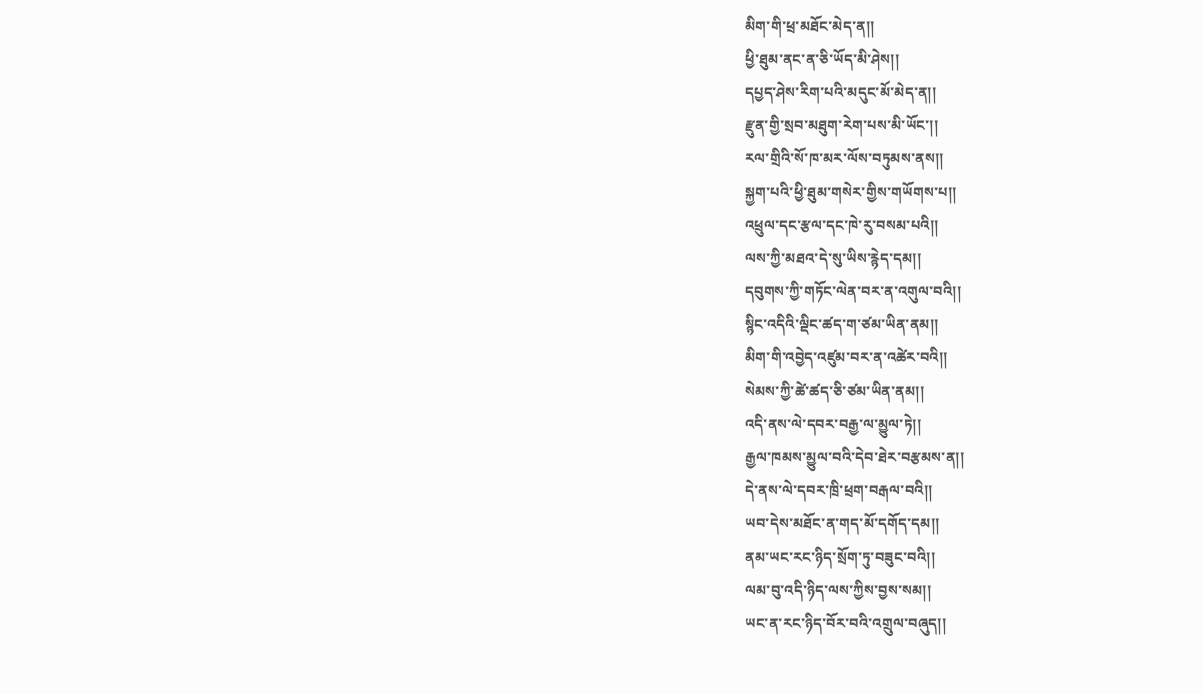མིག་གི་ཕྲ་མཐོང་མེད་ན།།
ཕྱི་ཐུམ་ནང་ན་ཅི་ཡོད་མི་ཤེས།།
དཔྱད་ཤེས་རིག་པའི་མདུང་མོ་མེད་ན།།
རྫུན་གྱི་སྲབ་མཐུག་རེག་པས་མི་ཡོང་།།
རལ་གྲིའི་སོ་ཁ་མར་ལོས་བཏུམས་ནས།།
སྐྱག་པའི་ཕྱི་ཐུམ་གསེར་གྱིས་གཡོགས་པ།།
འཕྲུལ་དང་རྩལ་དང་ཁེ་རུ་བསམ་པའི།།
ལས་ཀྱི་མཐའ་དེ་སུ་ཡིས་རྙེད་དམ།།
དབུགས་ཀྱི་གཏོང་ལེན་བར་ན་འགུལ་བའི།།
སྙིང་འདིའི་ལྡིང་ཚད་ག་ཙམ་ཡིན་ནམ།།
མིག་གི་འབྱེད་འཛུམ་བར་ན་འཚེར་བའི།།
སེམས་ཀྱི་ཚེ་ཚད་ཅི་ཙམ་ཡིན་ནམ།།
འདི་ནས་ལེ་དབར་བརྒྱ་ལ་མྱུལ་ཏེ།།
རྒྱལ་ཁམས་མྱུལ་བའི་དེབ་ཐེར་བརྩམས་ན།།
དེ་ནས་ལེ་དབར་ཁྲི་ཕྲག་བརྒལ་བའི།།
ཡབ་དེས་མཐོང་ན་གད་མོ་དགོད་དམ།།
ནམ་ཡང་རང་ཉིད་སྲོག་ཏུ་བཟུང་བའི།།
ལམ་བུ་འདི་ཉིད་ལས་ཀྱིས་བྱས་སམ།།
ཡང་ན་རང་ཉིད་བོར་བའི་འགྲུལ་བཞུད།།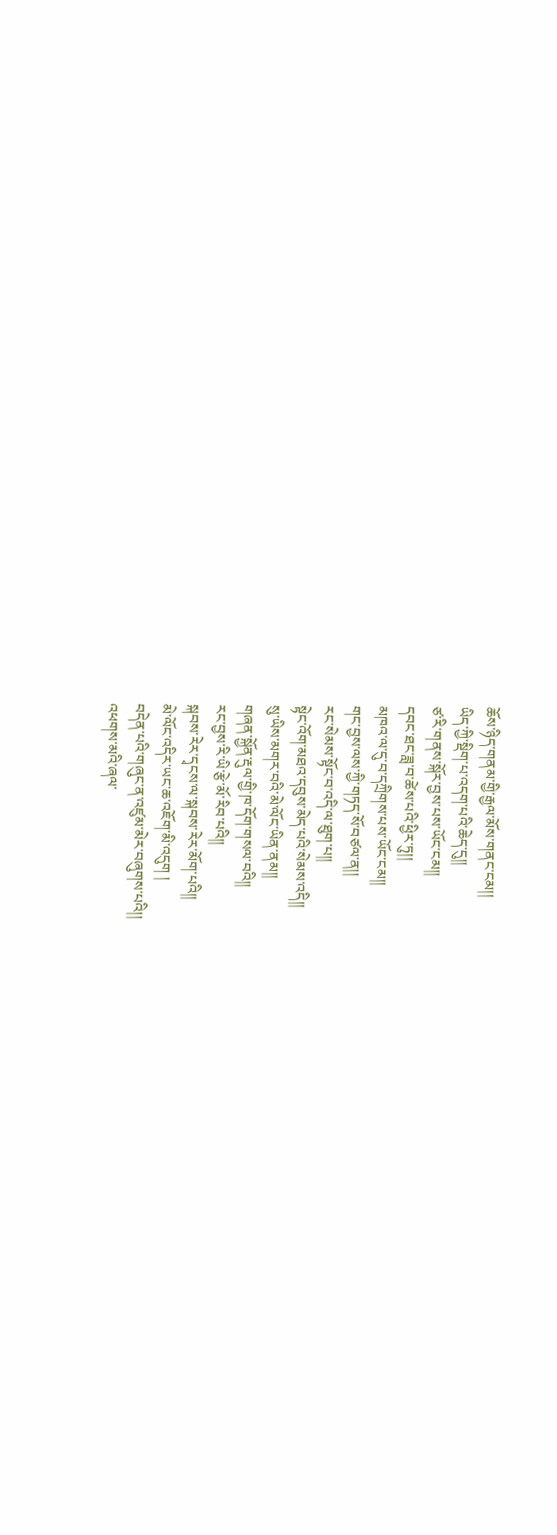ཆོས་ཉིད་གནམ་གྱི་རྒྱལ་མོས་གནང་ངམ།།
ཡིད་ཀྱི་སྡིག་པ་འདག་པའི་ཆེད་དུ།།
ཙ་རི་གནས་སྐོར་བྱས་པས་ཡོང་ངམ།།
དབང་ཐང་ཟླ་བ་ཚེས་པའི་ཕྱིར་ཏུ།།
མཁའ་ལ་དུ་བ་དཀྲིགས་པས་ཡོང་ངམ།།
གང་བྱས་ལས་ཀྱི་གཏད་སོ་བཙལ་ན།།
རང་སེམས་སྟོང་བ་འདི་ལ་ཐུག་པ།།
སྟེང་འོག་མཐའ་དབུས་མེད་པའི་སེམས་འདི།།
སུ་ཡིས་མགར་བའི་མེ་ལོང་ཡིན་ནམ།།
གཞན་སྐྱོན་རྡུལ་གྱི་ཁ་དོག་གསལ་བའི།།
རང་བྱས་རི་ཡི་རྩེ་མོ་རིབ་པའི།།
སྐབས་རེར་དྭངས་ལ་སྐབས་རེར་མོག་པའི།།
མེ་ལོང་འདིར་ཡང་ཆ་འཇོག་མི་འདུག །
བདེན་པའི་གཞུང་ན་འཛུམ་མེར་བཞུགས་པའི།།
འཕགས་མའི་ཞལ་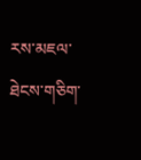རས་མཇལ་ཐེངས་གཅིག་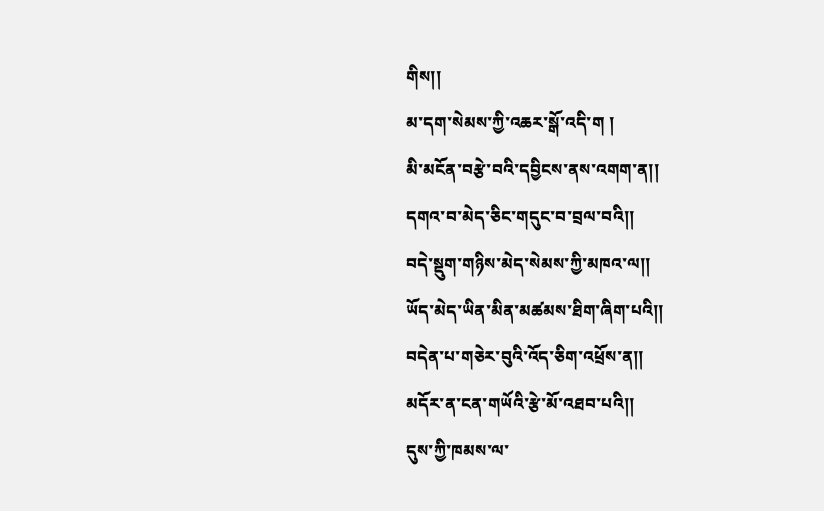གིས།།
མ་དག་སེམས་ཀྱི་འཆར་སྒོ་འདི་ག །
མི་མངོན་བརྩེ་བའི་དབྱིངས་ནས་འགག་ན།།
དགའ་བ་མེད་ཅིང་གདུང་བ་བྲལ་བའི།།
བདེ་སྡུག་གཉིས་མེད་སེམས་ཀྱི་མཁའ་ལ།།
ཡོད་མེད་ཡིན་མིན་མཚམས་ཐིག་ཞིག་པའི།།
བདེན་པ་གཅེར་བུའི་འོད་ཅིག་འཕྲོས་ན།།
མདོར་ན་ངན་གཡོའི་རྩེ་མོ་འཐབ་པའི།།
དུས་ཀྱི་ཁམས་ལ་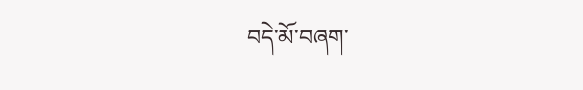བདེ་མོ་བཞག་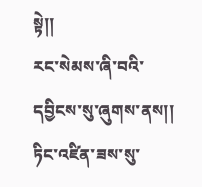སྟེ།།
རང་སེམས་ཞི་བའི་དབྱིངས་སུ་ཞུགས་ནས།།
ཏིང་འཛིན་ཟས་སུ་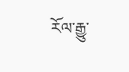རོལ་རྒྱུ་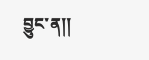བྱུང་ན།།